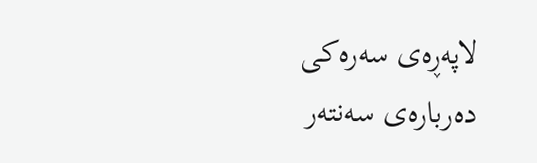لاپه‌ڕه‌ی سه‌ره‌كی                                                                             ده‌رباره‌ی سه‌نته‌ر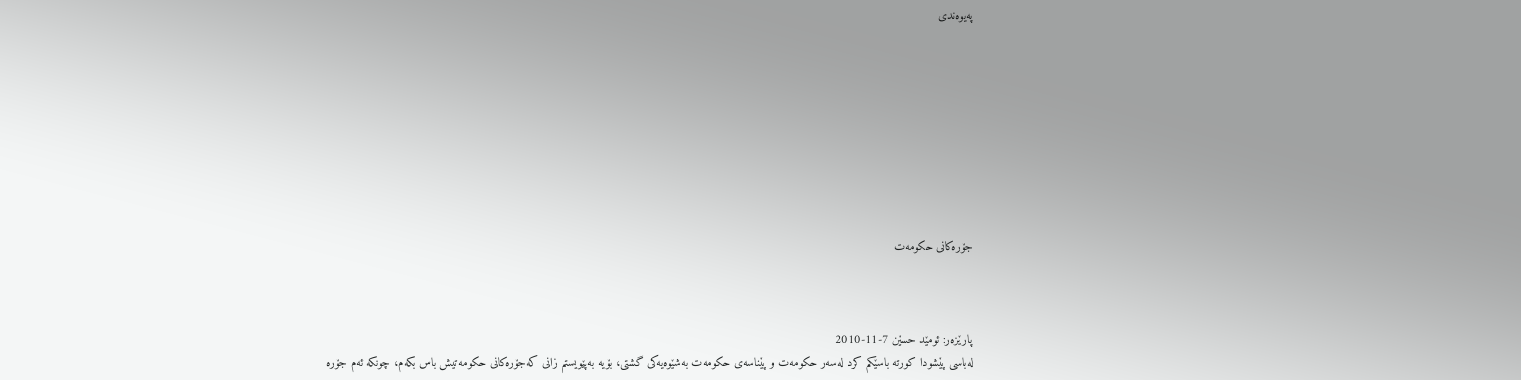په‌یوه‌ندى









جۆره‌كانی حكومه‌ت



پارێزه‌ر: ئومێد حسێن 7-11-2010
له‌باسی پێشودا كورته‌ باسێكم كرد له‌سه‌ر حكومه‌ت و پێناسه‌ی حكومه‌ت به‌شێوه‌یه‌كی گشتی، بۆیه‌ به‌پێویستم زانی كه‌جۆره‌كانی حكومه‌تیش باس بكه‌م، چونكه‌ ئه‌م جۆره‌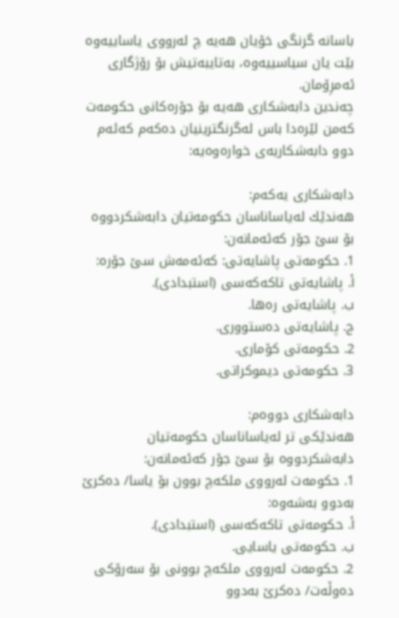باسانه‌ گرنگی خۆیان هه‌یه‌ چ له‌رووی یاساییه‌وه‌ بێت یان سیاسییه‌وه‌، به‌تایبه‌تیش بۆ رۆژگاری ئه‌مرِۆمان.
چه‌ندین دابه‌شكاری هه‌یه‌ بۆ جۆره‌كانی حكومه‌ت كه‌من لێره‌دا باس له‌گرنگترینیان ده‌كه‌م كه‌ئه‌م دوو دابه‌شكاریه‌ی خواره‌وه‌یه‌:

دابه‌شكاری یه‌كه‌م:
هه‌ندێك له‌یاساناسان حكومه‌تیان دابه‌شكردووه‌ بۆ سێ جۆر كه‌ئه‌مانه‌ن:
1. حكومه‌تی پاشایه‌تی: كه‌ئه‌مه‌ش سێ جۆره‌:
أ. پاشایه‌تی تاكه‌كه‌سی (استبدادی).
ب. پاشایه‌تی ره‌ها.
ج. پاشایه‌تی ده‌ستووری.
2. حكومه‌تی كۆماری.
3. حكومه‌تی دیموكراتی.

دابه‌شكاری دووه‌م:
هه‌ندێكی تر له‌یاساناسان حكومه‌تیان دابه‌شكردووه‌ بۆ سێ جۆر كه‌ئه‌مانه‌ن:
1. حكومه‌ت له‌رووی ملكه‌چ بوون بۆ یاسا/ ده‌كرێ به‌دوو به‌شه‌وه‌:
أ. حكومه‌تی تاكه‌كه‌سی (استبدادی).
ب. حكومه‌تی یاسایی.
2. حكومه‌ت له‌رووی ملكه‌چ بوونی بۆ سه‌رۆكی ده‌وڵه‌ت/ ده‌كرێ به‌دوو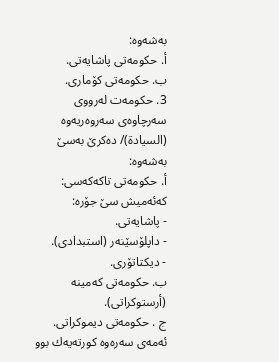به‌شه‌وه‌:
أ. حكومه‌تی پاشایه‌تی.
ب. حكومه‌تی كۆماری.
3. حكومه‌ت له‌رووی سه‌رچاوه‌ی سه‌روه‌ریه‌وه‌ (السیادة‌)/ ده‌كرێ به‌سێ به‌شه‌وه‌:
أ. حكومه‌تی تاكه‌كه‌سی: كه‌ئه‌میش سێ جۆره‌:
- پاشایه‌تی.
- داپلۆسێنه‌ر (استبدادی).
- دیكتاتۆری.
ب. حكومه‌تی كه‌مینه‌ (أرستوكراتی).
ج . حكومه‌تی دیموكراتی.
ئه‌مه‌ی سه‌ره‌وه‌ كورته‌یه‌ك بوو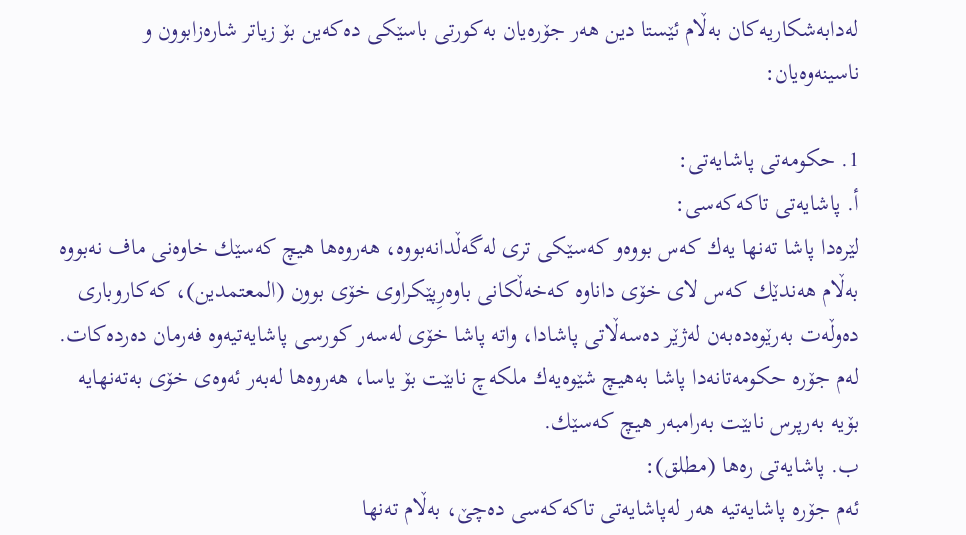له‌دابه‌شكاریه‌كان به‌ڵام ئێستا دین هه‌ر جۆره‌یان به‌كورتی باسێكی ده‌كه‌ین بۆ زیاتر شاره‌زابوون و ناسینه‌وه‌یان:

1. حكومه‌تی پاشایه‌تی:
أ. پاشایه‌تی تاكه‌كه‌سی:
لێره‌دا پاشا ته‌نها یه‌ك كه‌س بووه‌و كه‌سێكی تری له‌گه‌ڵدانه‌بووه‌، هه‌روه‌ها هیچ كه‌سێك خاوه‌نی ماف نه‌بووه‌ به‌ڵام هه‌ندێك كه‌س لای خۆی داناوه‌ كه‌خه‌ڵكانی باوه‌رِپێكراوی خۆی بوون (المعتمدین)، كه‌كاروباری ده‌وڵه‌ت به‌رێوه‌ده‌به‌ن له‌ژێر ده‌سه‌ڵاتی پاشادا، واته‌ پاشا خۆی له‌سه‌ر كورسی پاشایه‌تیه‌وه‌ فه‌رمان ده‌رده‌كات.
له‌م جۆره‌ حكومه‌تانه‌دا پاشا به‌هیچ شێوه‌یه‌ك ملكه‌چ نابێت بۆ یاسا، هه‌روه‌ها له‌به‌ر ئه‌وه‌ی خۆی به‌ته‌نهایه‌ بۆیه‌ به‌رپرس نابێت به‌رامبه‌ر هیچ كه‌سێك.
ب. پاشایه‌تی ره‌ها (مطلق):
ئه‌م جۆره‌ پاشایه‌تیه‌ هه‌ر له‌پاشایه‌تی تاكه‌كه‌سی ده‌چێ، به‌ڵام ته‌نها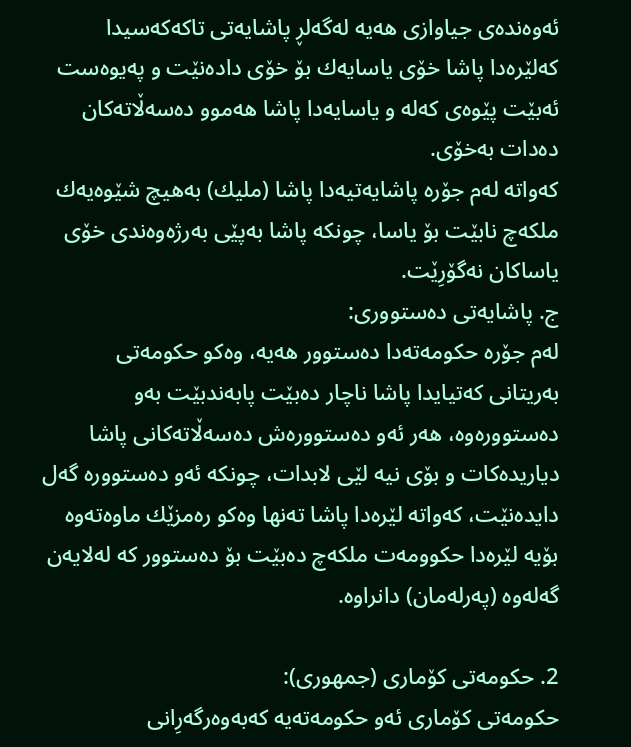ئه‌وه‌نده‌ی جیاوازی هه‌یه‌ له‌گه‌لڕ پاشایه‌تی تاكه‌كه‌سیدا كه‌لێره‌دا پاشا خۆی یاسایه‌ك بۆ خۆی داده‌نێت و په‌یوه‌ست ئه‌بێت پێوه‌ی كه‌له‌ و یاسایه‌دا پاشا هه‌موو ده‌سه‌ڵاته‌كان ده‌دات به‌خۆی.
كه‌واته‌ له‌م جۆره‌ پاشایه‌تیه‌دا پاشا (ملیك) به‌هیچ شێوه‌یه‌ك ملكه‌چ نابێت بۆ یاسا، چونكه‌ پاشا به‌پێی به‌رژه‌وه‌ندی خۆی یاساكان نه‌گۆرِێت.
ج. پاشایه‌تی ده‌ستووری:
له‌م جۆره‌ حكومه‌ته‌دا ده‌ستوور هه‌یه‌، وه‌كو حكومه‌تی به‌ریتانی كه‌تیایدا پاشا ناچار ده‌بێت پابه‌ندبێت به‌و ده‌ستووره‌وه‌، هه‌ر ئه‌و ده‌ستووره‌ش ده‌سه‌ڵاته‌كانی پاشا دیاریده‌كات و بۆی نیه‌ لێی لابدات، چونكه‌ ئه‌و ده‌ستووره‌ گه‌ل دایده‌نێت، كه‌واته‌ لێره‌دا پاشا ته‌نها وه‌كو ره‌مزێك ماوه‌ته‌وه‌ بۆیه‌ لێره‌دا حكوومه‌ت ملكه‌چ ده‌بێت بۆ ده‌ستوور كه‌ له‌لایه‌ن گه‌له‌وه‌ (په‌رله‌مان) دانراوه‌.

2. حكومه‌تی كۆماری (جمهوری):
حكومه‌تی كۆماری ئه‌و حكومه‌ته‌یه‌ كه‌به‌وه‌رگه‌رِانی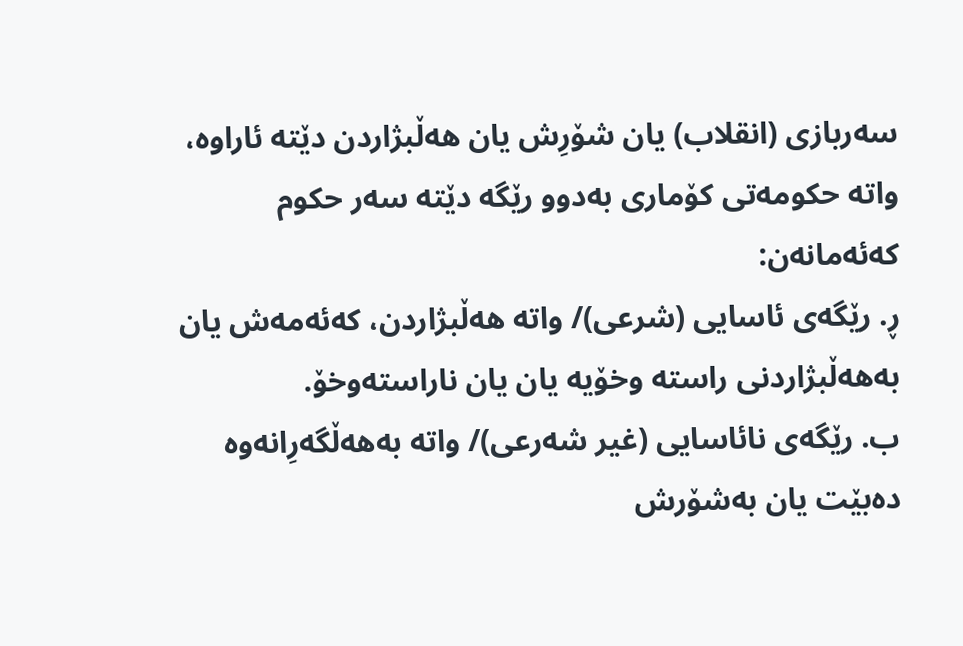سه‌ربازی (انقلاب) یان شۆرِش یان هه‌ڵبژاردن دێته‌ ئاراوه‌، واته‌ حكومه‌تی كۆماری به‌دوو رێگه‌ دێته‌ سه‌ر حكوم كه‌ئه‌مانه‌ن:
ڕ. رێگه‌ی ئاسایی (شرعی)/ واته‌ هه‌ڵبژاردن، كه‌ئه‌مه‌ش یان به‌هه‌ڵبژاردنی راسته‌ وخۆیه‌ یان یان ناراسته‌وخۆ.
ب. رێگه‌ی نائاسایی (غیر شه‌رعی)/ واته‌ به‌هه‌ڵگه‌رِانه‌وه‌ ده‌بێت یان به‌شۆرش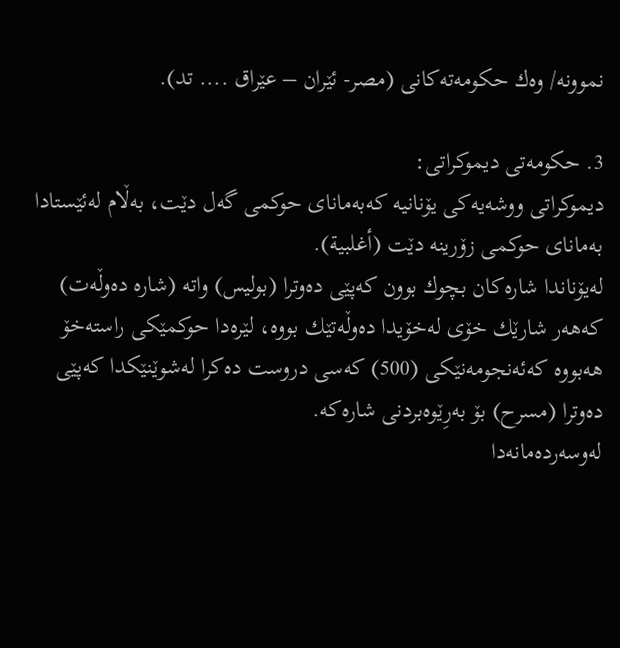نموونه‌/ وه‌ك حكومه‌ته‌كانی (مصر- ئێران – عێراق .... تد).

3. حكومه‌تی دیموكراتی:
دیموكراتی ووشه‌یه‌كی یۆنانیه‌ كه‌به‌مانای حوكمی گه‌ل دێت، به‌ڵام له‌ئێستادا به‌مانای حوكمی زۆرینه‌ دێت (أغلبیة‌).
له‌یۆناندا شاره‌كان بچوك بوون كه‌پێی ده‌وترا (بولیس) واته‌ (شاره‌ ده‌وڵه‌ت) كه‌هه‌ر شارێك خۆی له‌خۆیدا ده‌وڵه‌تێك بووه‌، لێره‌دا حوكمێكی راسته‌خۆ هه‌بووه‌ كه‌ئه‌نجومه‌نێكی (500) كه‌سی دروست ده‌كرا له‌شوێنێكدا كه‌پێی ده‌وترا (مسرح) بۆ به‌رِێوه‌بردنی شاره‌كه‌.
له‌وسه‌رده‌مانه‌دا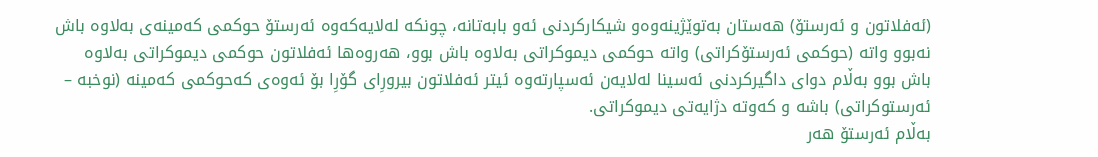(ئه‌فلاتون و ئه‌رستۆ) هه‌ستان به‌توێژینه‌وه‌و شیكاركردنی ئه‌و بابه‌تانه‌، چونكه‌ له‌لایه‌كه‌وه‌ ئه‌رستۆ حوكمی كه‌مینه‌ی به‌لاوه‌ باش نه‌بوو واته‌ (حوكمی ئه‌رستۆكراتی) واته‌ حوكمی دیموكراتی به‌لاوه‌ باش بوو، هه‌روه‌ها ئه‌فلاتون حوكمی دیموكراتی به‌لاوه‌ باش بوو به‌ڵام دوای داگیركردنی ئه‌سینا له‌لایه‌ن ئه‌سپارته‌وه‌ ئیتر ئه‌فلاتون بیرورِای گۆرِا بۆ ئه‌وه‌ی كه‌حوكمی كه‌مینه‌ (نوخبه‌ – ئه‌رستوكراتی) باشه‌ و كه‌وته‌ دژایه‌تی دیموكراتی.
به‌ڵام ئه‌رستۆ هه‌ر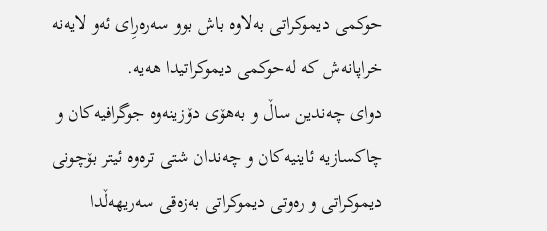حوكمی دیموكراتی به‌لاوه‌ باش بوو سه‌ره‌رِای ئه‌و لایه‌نه‌ خراپانه‌ش كه‌ له‌حوكمی دیموكراتیدا هه‌یه‌.
دوای چه‌ندین ساڵ و به‌هۆی دۆزینه‌وه‌ جوگرافیه‌كان و چاكسازیه‌ ئاینیه‌كان و چه‌ندان شتی تره‌وه‌ ئیتر بۆچونی دیموكراتی و ره‌وتی دیموكراتی به‌زه‌قی سه‌ریهه‌ڵدا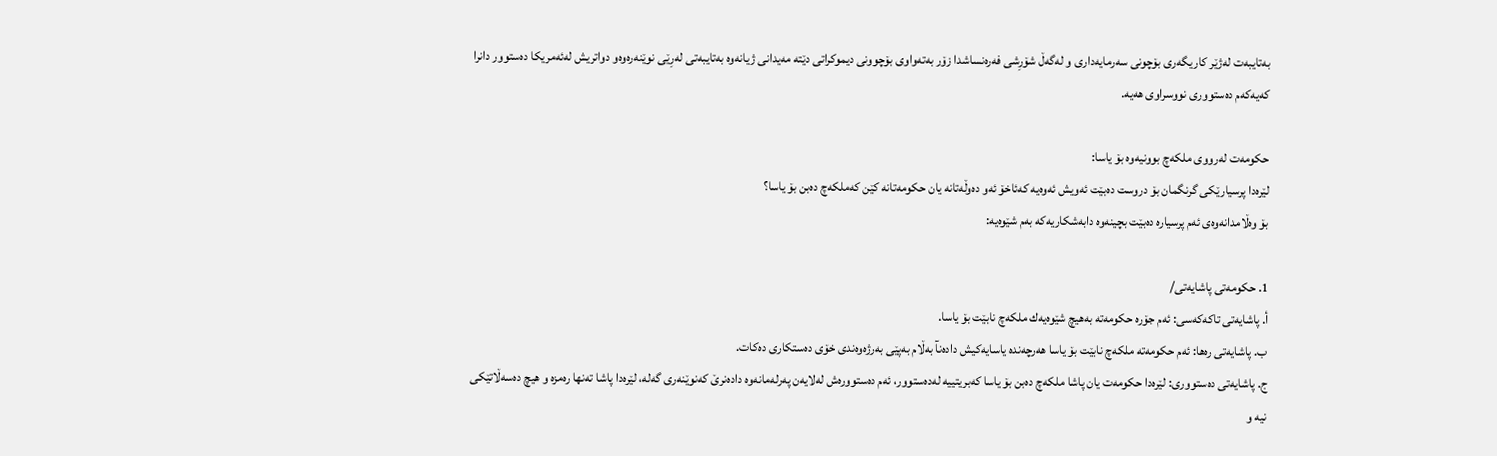به‌تایبه‌ت له‌ژێر كاریگه‌ری بۆچونی سه‌رمایه‌داری و له‌گه‌ڵ شۆرِشی فه‌ره‌نساشدا زۆر به‌ته‌واوی بۆچوونی دیموكراتی دێته‌ مه‌یدانی ژیانه‌وه‌ به‌تایبه‌تی له‌رِێی نوێنه‌ره‌وه‌و دواتریش له‌ئه‌مریكا ده‌ستوور دانرا كه‌یه‌كه‌م ده‌ستووری نووسراوی هه‌یه‌.

حكومه‌ت له‌رووی ملكه‌چ بوونیه‌وه‌ بۆ یاسا:
لێره‌دا پرسیارێكی گرنگمان بۆ دروست ده‌بێت ئه‌ویش ئه‌وه‌یه‌ كه‌ئاخۆ ئه‌و ده‌وڵه‌تانه‌ یان حكومه‌تانه‌ كێن كه‌ملكه‌چ ده‌بن بۆ یاسا؟
بۆ وه‌ڵامدانه‌وه‌ی ئه‌م پرسیاره‌ ده‌بێت بچینه‌وه‌ دابه‌شكاریه‌كه‌ به‌م شێوه‌یه‌:

1. حكومه‌تی پاشایه‌تی/
أ. پاشایه‌تی تاكه‌كه‌سی: ئه‌م جۆره‌ حكومه‌ته‌ به‌هیچ شێوه‌یه‌ك ملكه‌چ نابێت بۆ یاسا.
ب. پاشایه‌تی ره‌ها: ئه‌م حكومه‌ته‌ ملكه‌چ نابێت بۆ یاسا هه‌رچه‌نده‌ یاسایه‌كیش داده‌نآ به‌ڵام به‌پێی به‌رژه‌وه‌ندی خۆی ده‌ستكاری ده‌كات.
ج. پاشایه‌تی ده‌ستووری: لێره‌دا حكومه‌ت یان پاشا ملكه‌چ ده‌بن بۆ یاسا كه‌بریتییه‌ له‌ده‌ستوور، ئه‌م ده‌ستووره‌ش له‌لایه‌ن په‌رله‌مانه‌وه‌ داده‌نرێ كه‌نوێنه‌ری گه‌له‌، لێره‌دا پاشا ته‌نها ره‌مزه‌ و هیچ ده‌سه‌ڵاتێكی نیه‌ و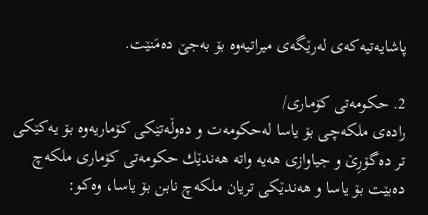پاشایه‌تیه‌كه‌ی له‌رێگه‌ی میراتیه‌وه‌ بۆ به‌جێ ده‌مَنێت.

2. حكومه‌تی كۆماری/
راده‌ی ملكه‌چی بۆ یاسا له‌حكومه‌ت و ده‌وڵه‌تێكی كۆماریه‌وه‌ بۆ یه‌كێكی تر ده‌گۆرِێ و جیاوازی هه‌یه‌ واته‌ هه‌ندێك حكومه‌تی كۆماری ملكه‌چ ده‌بێت بۆ یاسا و هه‌ندێكی تریان ملكه‌چ نابن بۆ یاسا، وه‌كو: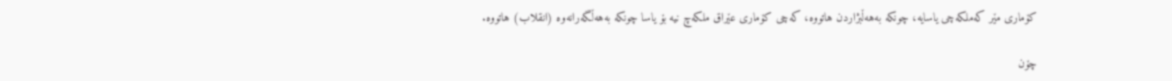كۆماری مێر كه‌ملكه‌چی یاسایه‌، چونكه‌ به‌هه‌ڵبژاردن هاتووه‌، كه‌چی كۆماری عێراق ملكه‌چ نیه‌ بۆ یاسا چونكه‌ به‌هه‌ڵگه‌رانه‌وه‌ (انقلاب) هاتووه‌.

چۆن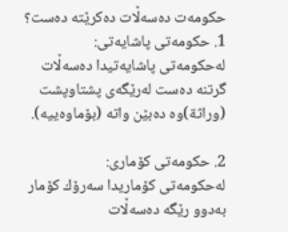حكومه‌ت ده‌سه‌ڵات ده‌كرێته‌ ده‌ست؟
1. حكومه‌تی پاشایه‌تی:
له‌حكومه‌تی پاشایه‌تیدا ده‌سه‌ڵات گرتنه‌ ده‌ست له‌رێگه‌ی پشتاوپشت (وراثة‌)وه‌ ده‌بێن واته‌ (بۆماوه‌ییه‌).

2. حكومه‌تی كۆماری:
له‌حكومه‌تی كۆماریدا سه‌رۆك كۆمار به‌دوو رێگه‌ ده‌سه‌ڵات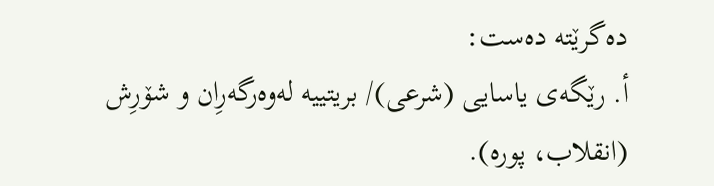ده‌گرێته‌ ده‌ست:
أ‌. رێگه‌ی یاسایی (شرعی)/ بریتییه‌ له‌وه‌رگه‌رِان و شۆرِش (انقلاب، پوره‌).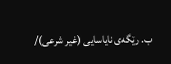ب‌. رێگه‌ی نایاسایی (غیر شرعی)/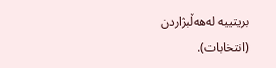بریتییه‌ له‌هه‌ڵبژاردن (انتخابات).